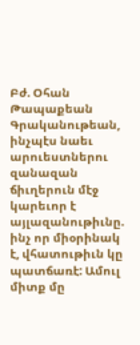Բժ. Օհան Թապաքեան
Գրականութեան, ինչպէս նաեւ արուեստներու զանազան ճիւղերուն մէջ կարեւոր է այլազանութիւնը. ինչ որ միօրինակ է, վհատութիւն կը պատճառէ: Ամուլ միտք մը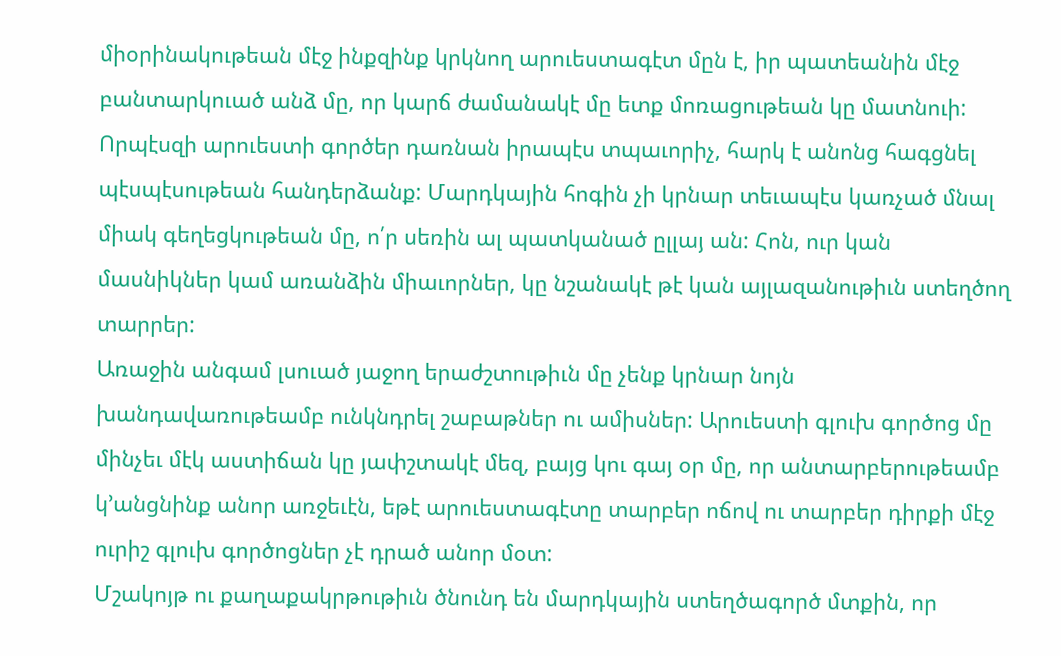միօրինակութեան մէջ ինքզինք կրկնող արուեստագէտ մըն է, իր պատեանին մէջ բանտարկուած անձ մը, որ կարճ ժամանակէ մը ետք մոռացութեան կը մատնուի: Որպէսզի արուեստի գործեր դառնան իրապէս տպաւորիչ, հարկ է անոնց հագցնել պէսպէսութեան հանդերձանք: Մարդկային հոգին չի կրնար տեւապէս կառչած մնալ միակ գեղեցկութեան մը, ո՛ր սեռին ալ պատկանած ըլլայ ան: Հոն, ուր կան մասնիկներ կամ առանձին միաւորներ, կը նշանակէ թէ կան այլազանութիւն ստեղծող տարրեր:
Առաջին անգամ լսուած յաջող երաժշտութիւն մը չենք կրնար նոյն խանդավառութեամբ ունկնդրել շաբաթներ ու ամիսներ: Արուեստի գլուխ գործոց մը մինչեւ մէկ աստիճան կը յափշտակէ մեզ, բայց կու գայ օր մը, որ անտարբերութեամբ կ’անցնինք անոր առջեւէն, եթէ արուեստագէտը տարբեր ոճով ու տարբեր դիրքի մէջ ուրիշ գլուխ գործոցներ չէ դրած անոր մօտ:
Մշակոյթ ու քաղաքակրթութիւն ծնունդ են մարդկային ստեղծագործ մտքին, որ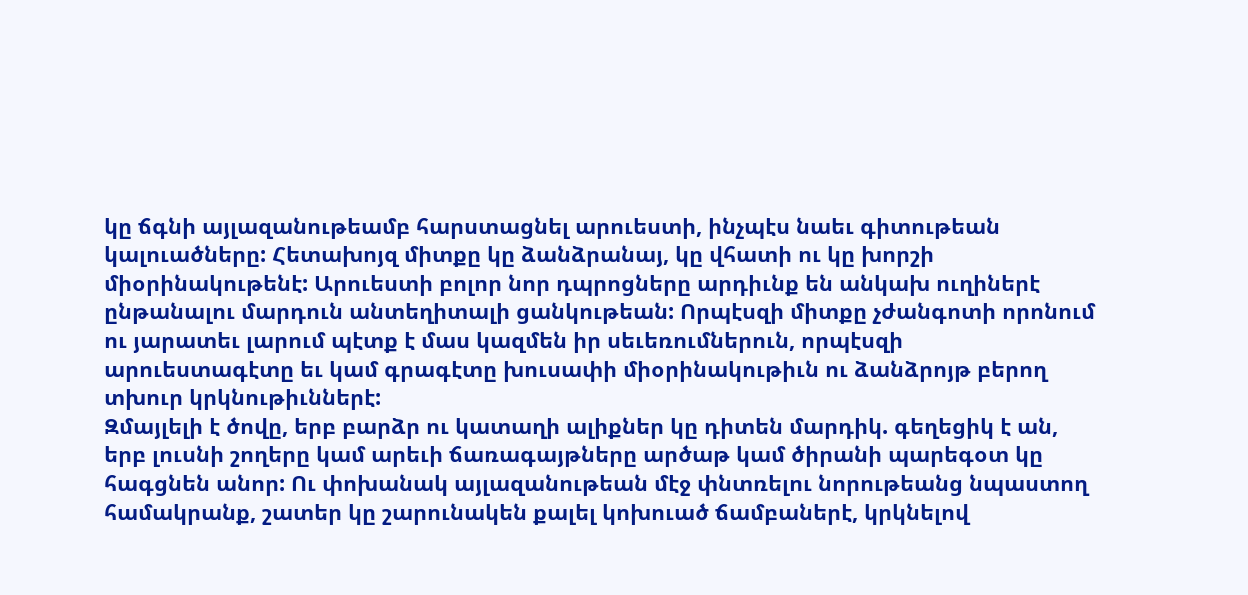կը ճգնի այլազանութեամբ հարստացնել արուեստի, ինչպէս նաեւ գիտութեան կալուածները: Հետախոյզ միտքը կը ձանձրանայ, կը վհատի ու կը խորշի միօրինակութենէ: Արուեստի բոլոր նոր դպրոցները արդիւնք են անկախ ուղիներէ ընթանալու մարդուն անտեղիտալի ցանկութեան: Որպէսզի միտքը չժանգոտի որոնում ու յարատեւ լարում պէտք է մաս կազմեն իր սեւեռումներուն, որպէսզի արուեստագէտը եւ կամ գրագէտը խուսափի միօրինակութիւն ու ձանձրոյթ բերող տխուր կրկնութիւններէ:
Զմայլելի է ծովը, երբ բարձր ու կատաղի ալիքներ կը դիտեն մարդիկ. գեղեցիկ է ան, երբ լուսնի շողերը կամ արեւի ճառագայթները արծաթ կամ ծիրանի պարեգօտ կը հագցնեն անոր: Ու փոխանակ այլազանութեան մէջ փնտռելու նորութեանց նպաստող համակրանք, շատեր կը շարունակեն քալել կոխուած ճամբաներէ, կրկնելով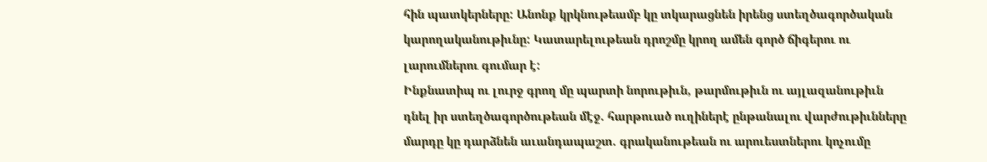հին պատկերները: Անոնք կրկնութեամբ կը տկարացնեն իրենց ստեղծագործական կարողականութիւնը: Կատարելութեան դրոշմը կրող ամեն գործ ճիգերու ու լարումներու գումար է:
Ինքնատիպ ու լուրջ գրող մը պարտի նորութիւն, թարմութիւն ու այլազանութիւն դնել իր ստեղծագործութեան մէջ. հարթուած ուղիներէ ընթանալու վարժութիւնները մարդը կը դարձնեն աւանդապաշտ. գրականութեան ու արուեստներու կոչումը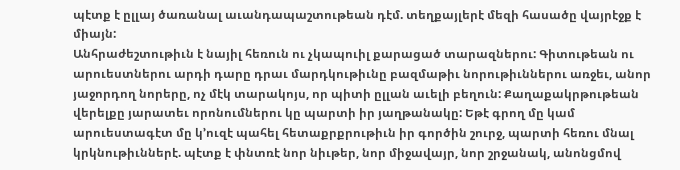պէտք է ըլլայ ծառանալ աւանդապաշտութեան դէմ. տեղքայլերէ մեզի հասածը վայրէջք է միայն:
Անհրաժեշտութիւն է նայիլ հեռուն ու չկապուիլ քարացած տարազներու: Գիտութեան ու արուեստներու արդի դարը դրաւ մարդկութիւնը բազմաթիւ նորութիւններու առջեւ, անոր յաջորդող նորերը, ոչ մէկ տարակոյս, որ պիտի ըլլան աւելի բեղուն: Քաղաքակրթութեան վերելքը յարատեւ որոնումներու կը պարտի իր յաղթանակը: Եթէ գրող մը կամ արուեստագէտ մը կ’ուզէ պահել հետաքրքրութիւն իր գործին շուրջ, պարտի հեռու մնալ կրկնութիւններէ. պէտք է փնտռէ նոր նիւթեր, նոր միջավայր, նոր շրջանակ, անոնցմով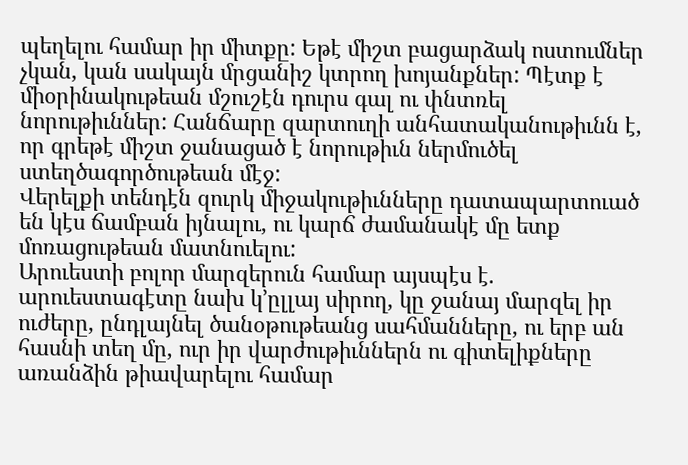պեղելու համար իր միտքը: Եթէ միշտ բացարձակ ոստումներ չկան, կան սակայն մրցանիշ կտրող խոյանքներ: Պէտք է միօրինակութեան մշուշէն դուրս գալ ու փնտռել նորութիւններ: Հանճարը զարտուղի անհատականութիւնն է, որ գրեթէ միշտ ջանացած է նորութիւն ներմուծել ստեղծագործութեան մէջ:
Վերելքի տենդէն զուրկ միջակութիւնները դատապարտուած են կէս ճամբան իյնալու, ու կարճ ժամանակէ մը ետք մոռացութեան մատնուելու:
Արուեստի բոլոր մարզերուն համար այսպէս է. արուեստագէտը նախ կ’ըլլայ սիրող, կը ջանայ մարզել իր ուժերը, ընդլայնել ծանօթութեանց սահմանները, ու երբ ան հասնի տեղ մը, ուր իր վարժութիւններն ու գիտելիքները առանձին թիավարելու համար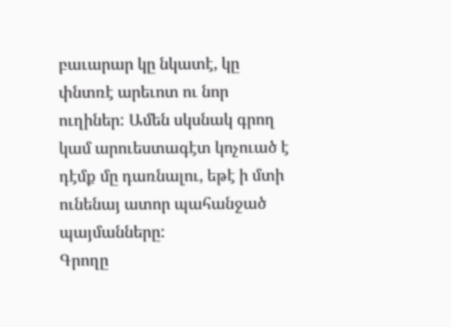բաւարար կը նկատէ, կը փնտռէ արեւոտ ու նոր ուղիներ: Ամեն սկսնակ գրող կամ արուեստագէտ կոչուած է դէմք մը դառնալու, եթէ ի մտի ունենայ ատոր պահանջած պայմանները:
Գրողը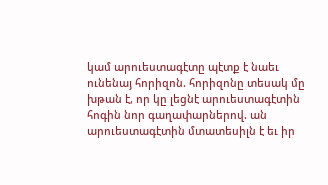կամ արուեստագէտը պէտք է նաեւ ունենայ հորիզոն. հորիզոնը տեսակ մը խթան է, որ կը լեցնէ արուեստագէտին հոգին նոր գաղափարներով. ան արուեստագէտին մտատեսիլն է եւ իր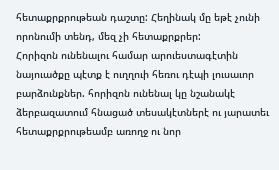հետաքրքրութեան դաշտը: Հեղինակ մը եթէ չունի որոնումի տենդ, մեզ չի հետաքրքրեր:
Հորիզոն ունենալու համար արուեստագէտին նայուածքը պէտք է ուղղուի հեռու դէպի լուսաւոր բարձունքներ. հորիզոն ունենալ կը նշանակէ ձերբազատում հնացած տեսակէտներէ ու յարատեւ հետաքրքրութեամբ առողջ ու նոր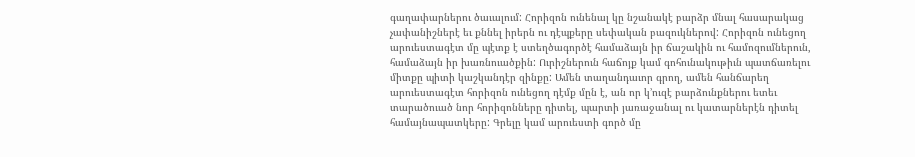գաղափարներու ծաւալում: Հորիզոն ունենալ կը նշանակէ բարձր մնալ հասարակաց չափանիշներէ եւ քննել իրերն ու դէպքերը սեփական բազուկներով: Հորիզոն ունեցող արուեստագէտ մը պէտք է ստեղծագործէ համաձայն իր ճաշակին ու համոզումներուն, համաձայն իր խառնուածքին: Ուրիշներուն հաճոյք կամ գոհունակութիւն պատճառելու միտքը պիտի կաշկանդէր զինքը: Ամեն տաղանդաւոր գրող, ամեն հանճարեղ արուեստագէտ հորիզոն ունեցող դէմք մըն է, ան որ կ’ուզէ բարձունքներու ետեւ տարածուած նոր հորիզոնները դիտել, պարտի յառաջանալ ու կատարներէն դիտել համայնապատկերը: Գրելը կամ արուեստի գործ մը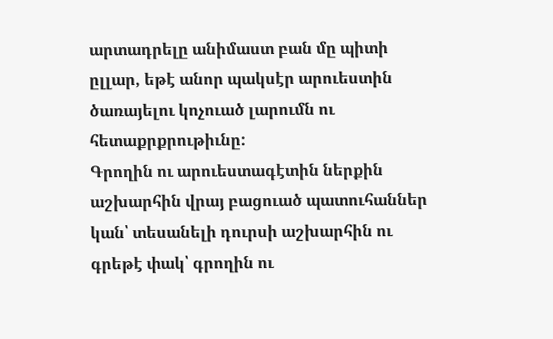արտադրելը անիմաստ բան մը պիտի ըլլար, եթէ անոր պակսէր արուեստին ծառայելու կոչուած լարումն ու հետաքրքրութիւնը:
Գրողին ու արուեստագէտին ներքին աշխարհին վրայ բացուած պատուհաններ կան՝ տեսանելի դուրսի աշխարհին ու գրեթէ փակ՝ գրողին ու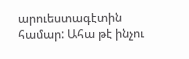արուեստագէտին համար: Ահա թէ ինչու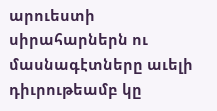արուեստի սիրահարներն ու մասնագէտները աւելի դիւրութեամբ կը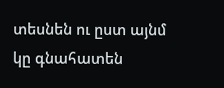տեսնեն ու ըստ այնմ կը գնահատեն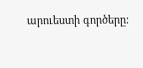արուեստի գործերը: